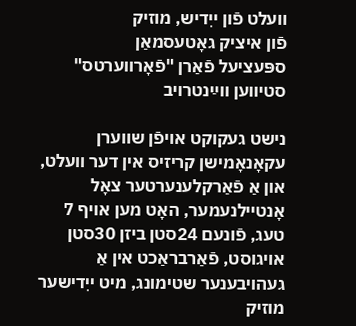װעלט פֿון ייִדיש, מוזיק
פֿון איציק גאָטעסמאַן
ספּעציעל פֿאַרן "פֿאָרװערטס"
סטיווען ווײַנטרויב

נישט געקוקט אויפֿן שווערן עקאָנאָמישן קריזיס אין דער וועלט, און אַ פֿאַרקלענערטער צאָל אָנטיילנעמער, האָט מען אויף 7 טעג, פֿונעם 24סטן ביזן 30סטן אויגוסט, פֿאַרבראַכט אין אַ געהויבענער שטימונג, מיט ייִדישער מוזיק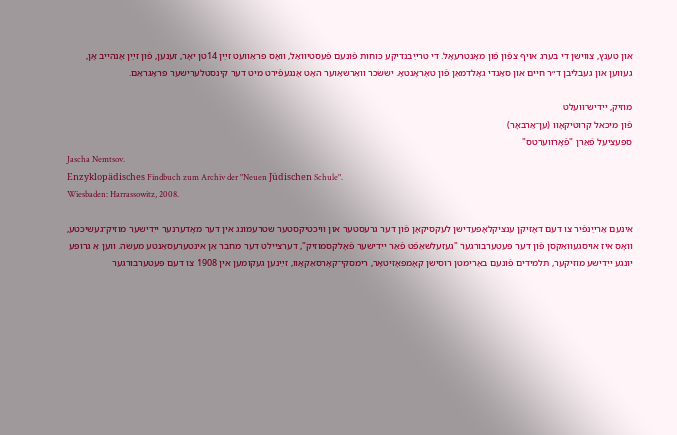און טענץ, צווישן די בערג אויף צפֿון פֿון מאָנטרעאָל. די טרײַבנדיקע כּוחות פֿונעם פֿעסטיוואַל, וואָס פּראַוועט זײַן 14טן יאָר, זענען, פֿון זײַן אָנהייב אָן, געווען און געבליבן ד״ר חיים און סאַנדי גאָלדמאַן פֿון טאָראָנטאָ. ישׂשׂכר וואַרשאַוער האָט אָנגעפֿירט מיט דער קינסטלערישער פּראָגראַם.

מוזיק, ייִדיש־וועלט
פֿון מיכאל קרוטיקאָוו (ען־אַרבאָר)
ספּעציעל פֿאַרן "פֿאָרװערטס"
Jascha Nemtsov.
Enzyklopädisches Findbuch zum Archiv der "Neuen Jüdischen Schule".
Wiesbaden: Harrassowitz, 2008.

אינעם אַרײַנפֿיר צו דעם דאָזיקן ענציקלאָפּעדישן לעקסיקאָן פֿון דער גרעסטער און וויכטיקסטער שטרעמונג אין דער מאָדערנער ייִדישער מוזיק־געשיכטע, וואָס איז אויסגעוואַקסן פֿון דער פּעטערבורגער "געזעלשאַפֿט פֿאַר ייִדישער פֿאָלקסמוזיק", דערציילט דער מחבר אַן אינטערעסאַנטע מעשׂה. ווען אַ גרופּע יונגע ייִדישע מוזיקער, תּלמידים פֿונעם באַרימטן רוסישן קאָמפּאָזיטאָר, רימסקי־קאָרסאַקאָוו, זײַנען געקומען אין 1908 צו דעם פּעטערבורגער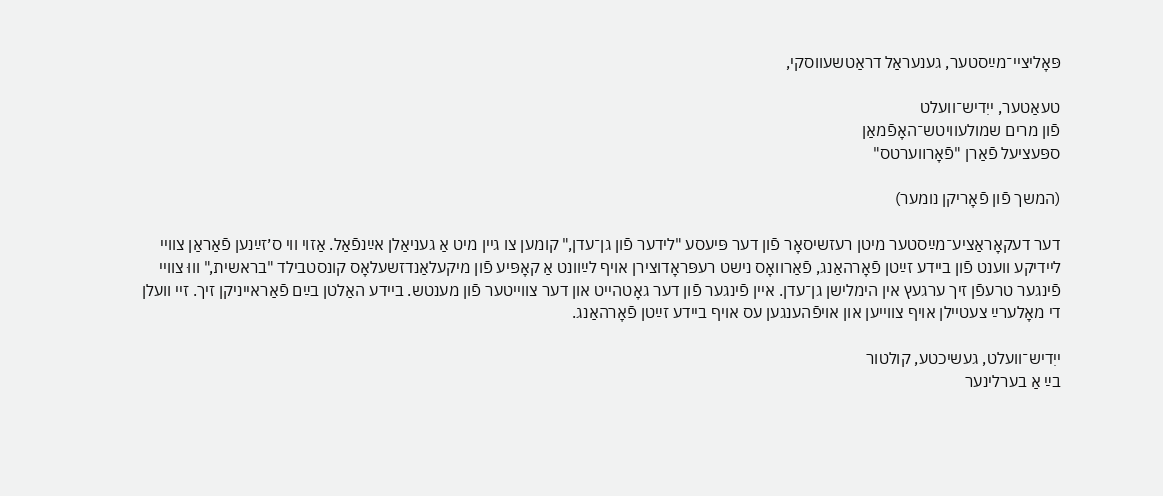פּאָליציי־מײַסטער, גענעראַל דראַטשעווסקי,

טעאַטער, ייִדיש־וועלט
פֿון מרים שמולעוויטש־האָפֿמאַן
ספּעציעל פֿאַרן "פֿאָרװערטס"

(המשך פֿון פֿאָריקן נומער)

דער דעקאָראַציע־מײַסטער מיטן רעזשיסאָר פֿון דער פּיעסע "לידער פֿון גן־עדן," קומען צו גיין מיט אַ געניאַלן אײַנפֿאַל. אַזוי ווי ס׳זײַנען פֿאַראַן צוויי ליידיקע ווענט פֿון ביידע זײַטן פֿאָרהאַנג, פֿאַרוואָס נישט רעפּראָדוצירן אויף לײַוונט אַ קאָפּיע פֿון מיקעלאַנדזשעלאָס קונסטבילד "בראשית," וווּ צוויי פֿינגער טרעפֿן זיך ערגעץ אין הימלישן גן־עדן. איין פֿינגער פֿון דער גאָטהייט און דער צווייטער פֿון מענטש. ביידע האַלטן בײַם פֿאַראייניקן זיך. זיי וועלן די מאָלערײַ צעטיילן אויף צווייען און אויפֿהענגען עס אויף ביידע זײַטן פֿאָרהאַנג.

ייִדיש־וועלט, געשיכטע, קולטור
בײַ אַ בערלינער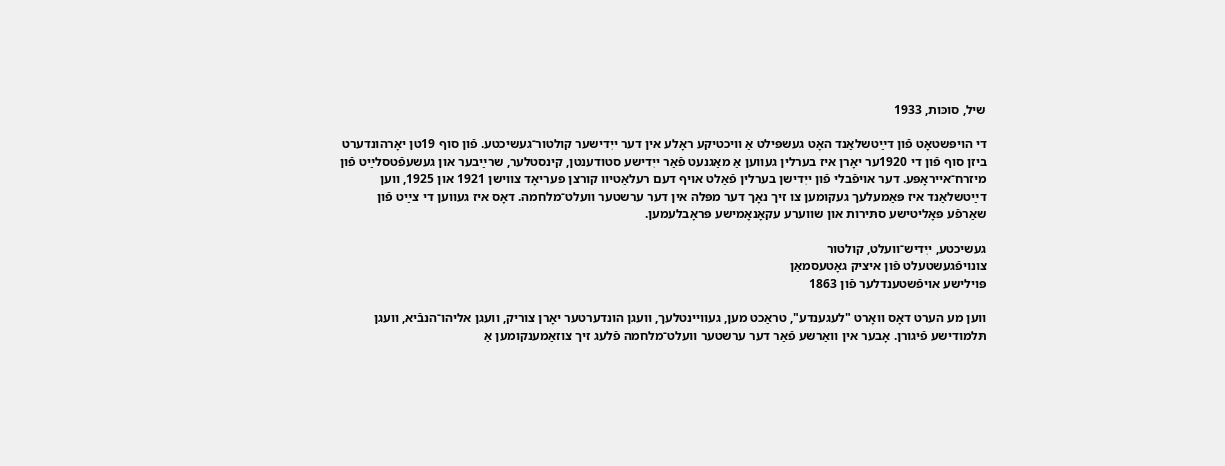שיל, סוכּות, 1933

די הויפּשטאָט פֿון דײַטשלאַנד האָט געשפּילט אַ וויכטיקע ראָלע אין דער ייִדישער קולטור־געשיכטע. פֿון סוף 19טן יאָרהונדערט ביזן סוף פֿון די 1920ער יאָרן איז בערלין געווען אַ מאַגנעט פֿאַר ייִדישע סטודענטן, קינסטלער, שרײַבער און געשעפֿטסלײַט פֿון מיזרח־אייראָפּע. דער אויפֿבלי פֿון ייִדישן בערלין פֿאַלט אויף דעם רעלאַטיוו קורצן פּעריאָד צווישן 1921 און 1925, ווען דײַטשלאַנד איז פּאַמעלעך געקומען צו זיך נאָך דער מפּלה אין דער ערשטער וועלט־מלחמה. דאָס איז געווען די צײַט פֿון שאַרפֿע פּאָליטישע סתּירות און שווערע עקאָנאָמישע פּראָבלעמען.

געשיכטע, ייִדיש־וועלט, קולטור
צונויפֿגעשטעלט פֿון איציק גאָטעסמאַן
פּוילישע אויפֿשטענדלער פֿון 1863

ווען מע הערט דאָס וואָרט "לעגענדע", טראַכט מען, געוויינטלעך, וועגן הונדערטער יאָרן צוריק, וועגן אליהו־הנבֿיא, וועגן תּלמודישע פֿיגורן. אָבער אין וואַרשע פֿאַר דער ערשטער וועלט־מלחמה פֿלעג זיך צוזאַמענקומען אַ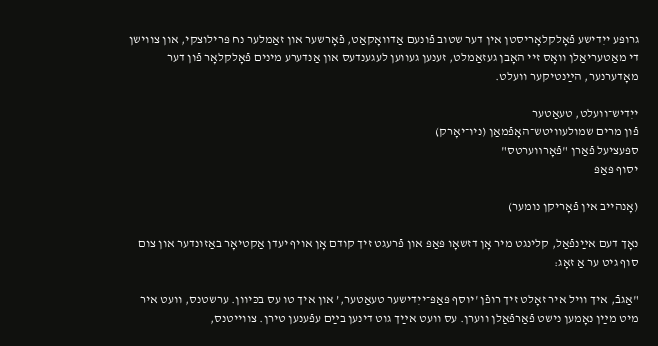גרופּע ייִדישע פֿאָלקלאָריסטן אין דער שטוב פֿונעם אַדוואָקאַט, פֿאָרשער און זאַמלער נח פּרילוצקי, און צווישן די מאַטעריאַלן וואָס זיי האָבן געזאַמלט, זענען געווען לעגענדעס און אַנדערע מינים פֿאָלקלאָר פֿון דער מאָדערנער, הײַנטיקער וועלט.

ייִדיש־וועלט, טעאַטער
פֿון מרים שמולעוויטש־האָפֿמאַן (ניו־יאָרק)
ספּעציעל פֿאַרן "פֿאָרװערטס"
יסוף פּאַפּ

(אָנהייב אין פֿאָריקן נומער)

נאָך דעם אײַנפֿאַל, קלינגט מיר אָן דזשאָו פּאַפּ און פֿרעגט זיך קודם אָן אויף יעדן אַקטיאָר באַזונדער און צום סוף גיט ער אַ זאָג:

"אַגבֿ, איך וויל איר זאָלט זיך רופֿן 'יוסף פּאַפּ־ייִדישער טעאַטער,’ און איך טו עס בכּיוון. ערשטנס, וועט איר מיט מײַן נאָמען נישט פֿאַרפֿאַלן ווערן. עס וועט אײַך גוט דינען בײַם עפֿענען טירן. צווייטנס,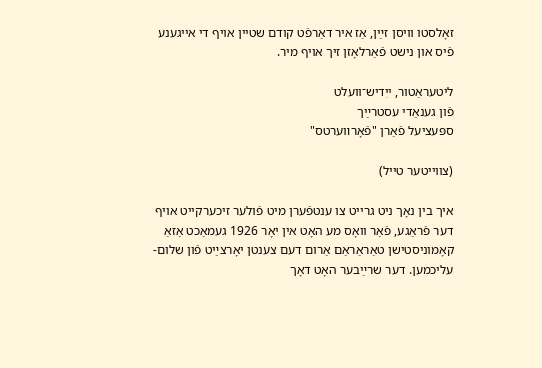זאָלסטו וויסן זײַן, אַז איר דאַרפֿט קודם שטיין אויף די אייגענע פֿיס און נישט פֿאַרלאָזן זיך אויף מיר.

ליטעראַטור, ייִדיש־וועלט
פֿון גענאַדי עסטרײַך
ספּעציעל פֿאַרן "פֿאָרװערטס"

(צווייטער טייל)

איך בין נאָך ניט גרייט צו ענטפֿערן מיט פֿולער זיכערקייט אויף דער פֿראַגע, פֿאַר וואָס מע האָט אין יאָר 1926 געמאַכט אַזאַ קאָמוניסטישן טאַראַראַם אַרום דעם צענטן יאָרצײַט פֿון שלום-עליכמען. דער שרײַבער האָט דאָך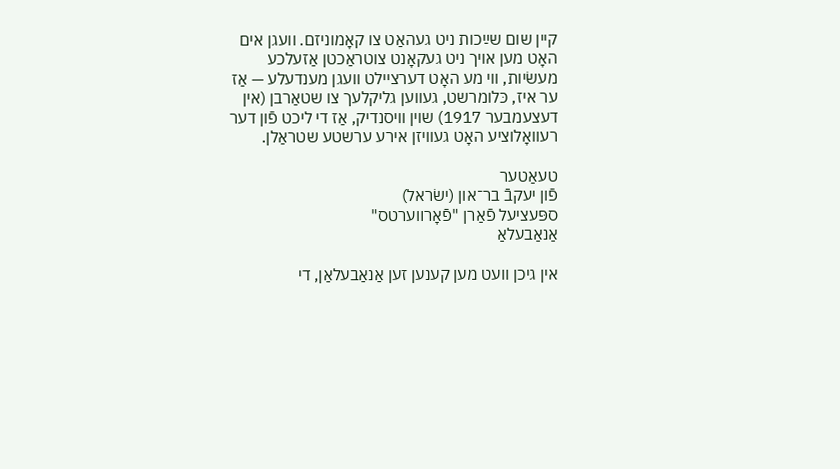קיין שום שײַכות ניט געהאַט צו קאָמוניזם. וועגן אים האָט מען אויך ניט געקאָנט צוטראַכטן אַזעלכע מעשׂיות, ווי מע האָט דערציילט וועגן מענדעלע — אַז ער איז, כּלומרשט, געווען גליקלעך צו שטאַרבן (אין דעצעמבער 1917) שוין וויסנדיק, אַז די ליכט פֿון דער רעוואָלוציע האָט געוויזן אירע ערשטע שטראַלן.

טעאַטער
פֿון יעקבֿ בר־און (ישׂראל)
ספּעציעל פֿאַרן "פֿאָרװערטס"
אַנאַבעלאַ

אין גיכן וועט מען קענען זען אַנאַבעלאַן, די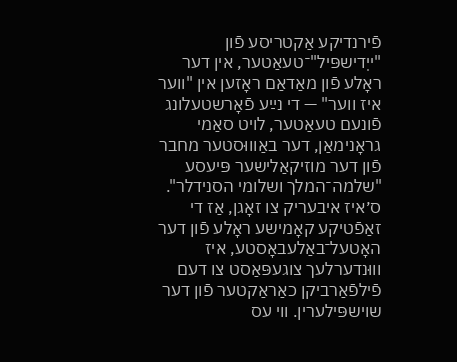פֿירנדיקע אַקטריסע פֿון "ייִדישפּיל"־טעאַטער, אין דער ראָלע פֿון מאַדאַם ראָזען אין "ווער איז ווער" — די נײַע פֿאָרשטעלונג פֿונעם טעאַטער, לויט סאַמי גראָנימאַן, דער באַוווּסטער מחבר פֿון דער מוזיקאַלישער פּיעסע "שלמה־המלך ושלומי הסנידלר". ס׳איז איבעריק צו זאָגן, אַז די זאַפֿטיקע קאָמישע ראָלע פֿון דער האָטעל־באַלעבאָסטע, איז וווּנדערלעך צוגעפּאַסט צו דעם פֿילפֿאַרביקן כאַראַקטער פֿון דער שוישפּילערין. ווי עס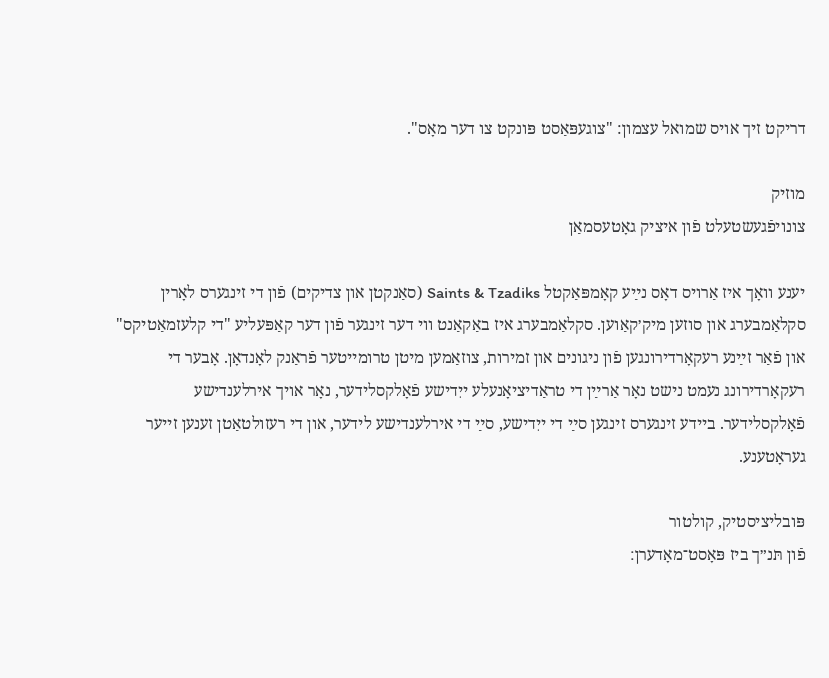דריקט זיך אויס שמואל עצמון: "צוגעפּאַסט פּונקט צו דער מאָס".

מוזיק
צונויפֿגעשטעלט פֿון איציק גאָטעסמאַן

יענע וואָך איז אַרויס דאָס נײַע קאָמפּאַקטל Saints & Tzadiks (סאַנקטן און צדיקים) פֿון די זינגערס לאָרין סקלאַמבערג און סוזען מיק׳קאַוען. סקלאַמבערג איז באַקאַנט ווי דער זינגער פֿון דער קאַפּעליע "די קלעזמאַטיקס" און פֿאַר זײַנע רעקאָרדירונגען פֿון ניגונים און זמירות, צוזאַמען מיטן טרומייטער פֿראַנק לאָנדאָן. אָבער די רעקאָרדירונג נעמט נישט נאָר אַרײַן די טראַדיציאָנעלע ייִדישע פֿאָלקסלידער, נאָר אויך אירלענדישע פֿאָלקסלידער. ביידע זינגערס זינגען סײַ די ייִדישע, סײַ די אירלענדישע לידער, און די רעזולטאַטן זענען זייער געראָטענע.

פּובליציסטיק, קולטור
פֿון תּנ״ך ביז פּאָסט־מאָדערן׃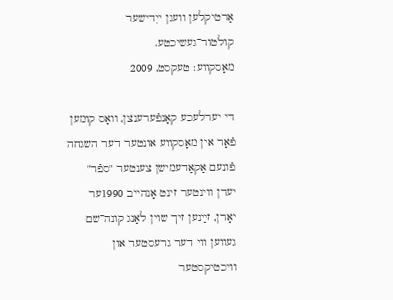אַרטיקלען וועגן ייִדישער
קולטור־געשיכטע.
מאָסקווע׃ טעקסט, 2009

די יערלעכע קאָנפֿערענצן, וואָס קומען פֿאָר אין מאָסקווע אונטער דער השגחה פֿונעם אַקאַדעמישן צענטער "ספֿר" יעדן ווינטער זינט אָנהייב 1990ער יאָרן, זײַנען זיך שוין לאַנג קונה־שם געווען ווי דער גרעסטער און וויכטיקסטער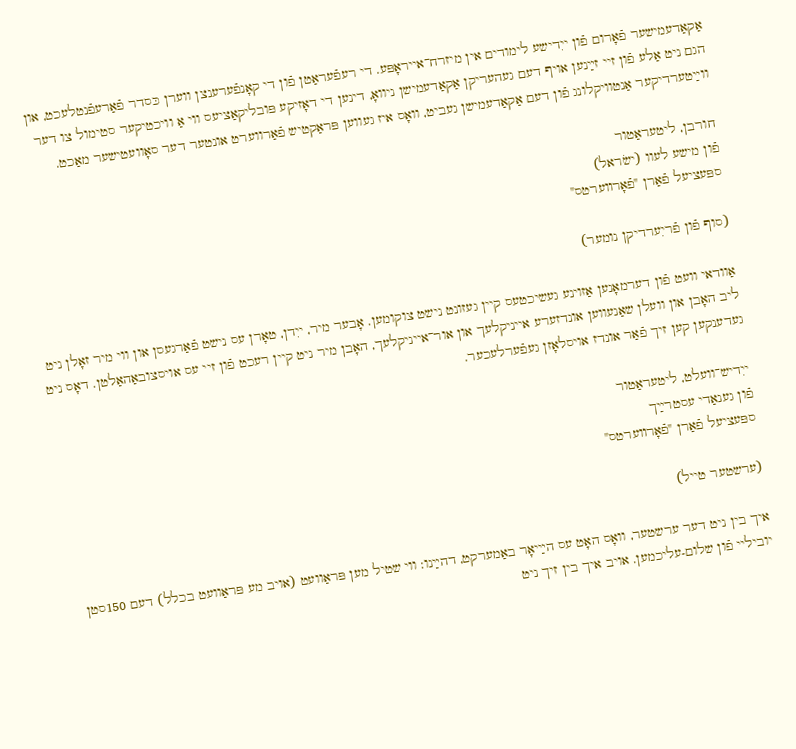אַקאַדעמישער פֿאָרום פֿון ייִדישע לימודים אין מיזרח־אייראָפּע. די רעפֿעראַטן פֿון די קאָנפֿערענצן ווערן כּסדר פֿאַרעפֿנטלעכט, און הגם ניט אַלע פֿון זיי זײַנען אויף דעם געהעריקן אַקאַדעמישן ניוואָ, דינען די דאָזיקע פּובליקאַציעס ווי אַ וויכטיקער סטימול צו דער ווײַטערדיקער אַנטוויקלונג פֿון דעם אַקאַדעמישן געביט, וואָס איז געווען פּראַקטיש פֿאַרווערט אונטער דער סאָוועטישער מאַכט.

חורבן, ליטעראַטור
פֿון מישע לעוו (ישׂראל)
ספּעציעל פֿאַרן "פֿאָרװערטס"

(סוף פֿון פֿריִערדיקן נומער)

אַוודאי וועט פֿון דערמאָנען אַזוינע געשיכטעס קיין געזונט נישט צוקומען. אָבער מיר, ייִדן, טאָרן עס נישט פֿאַרגעסן און ווי מיר זאָלן ניט ליב האָבן און וועלן שאַנעווען אונדזערע אייניקלעך און אור־אייניקלעך, האָבן מיר ניט קיין רעכט פֿון זיי עס אויסצובאַהאַלטן. דאָס ניט געדענקען קען זיך פֿאַר אונדז אויסלאָזן געפֿערלעכער.

ייִדיש־וועלט, ליטעראַטור
פֿון גענאַדי עסטרײַך
ספּעציעל פֿאַרן "פֿאָרװערטס"

(ערשטער טייל)

איך בין ניט דער ערשטער, וואָס האָט עס הײַיאָר באַמערקט, דהײַנו: ווי שטיל מען פּראַוועט (אויב מע פּראַוועט בכלל) דעם 150סטן יוביליי פֿון שלום-עליכמען. אויב איך בין זיך ניט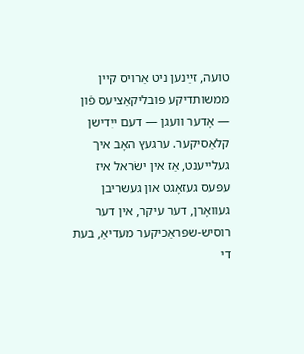טועה, זײַנען ניט אַרויס קיין ממשותדיקע פּובליקאַציעס פֿון — אָדער וועגן — דעם ייִדישן קלאַסיקער. ערגעץ האָב איך געלייענט, אַז אין ישׂראל איז עפּעס געזאָגט און געשריבן געוואָרן, דער עיקר, אין דער רוסיש-שפּראַכיקער מעדיאַ, בעת די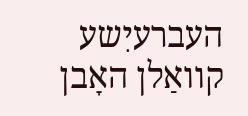העברעיִשע קוואַלן האָבן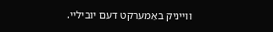ווייניק באַמערקט דעם יוביליי.